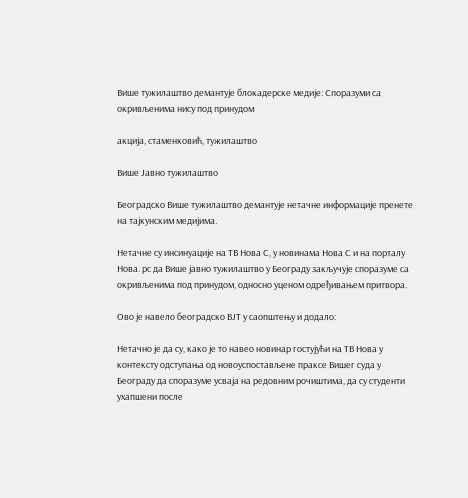Више тужилаштво демантује блокадерске медије: Споразуми са окривљенима нису под принудом

акција, стаменковић, тужилаштво

Више Јавно тужилаштво

Београдско Више тужилаштво демантује нетачне информације пренете на тајкунским медијима.

Нетачне су инсинуације на ТВ Нова С, у новинама Нова С и на порталу Нова. рс да Више јавно тужилаштво у Београду закључује споразуме са окривљенима под принудом, односно уценом одређивањем притвора.

Ово је навело београдско ВЈТ у саопштењу и додало:

Нетачно је да су, како је то навео новинар гостујући на ТВ Нова у контексту одступања од новоуспостављене праксе Вишег суда у Београду да споразуме усваја на редовним рочиштима, да су студенти ухапшени после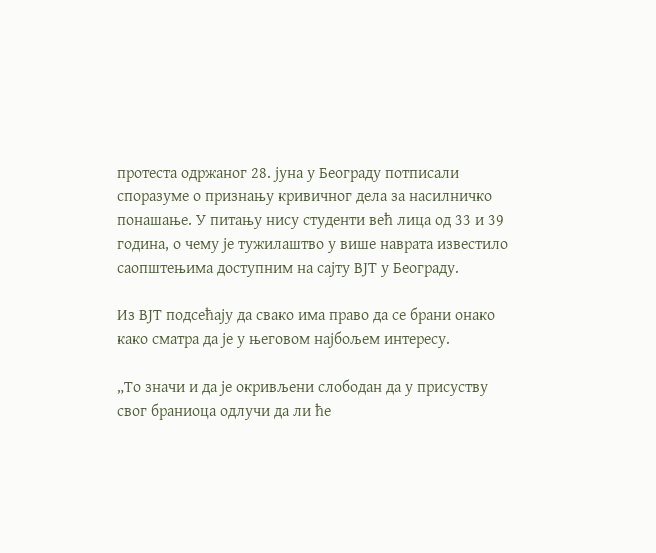протеста одржаног 28. јуна у Београду потписали споразуме о признању кривичног дела за насилничко понашање. У питању нису студенти већ лица од 33 и 39 година, о чему је тужилаштво у више наврата известило саопштењима доступним на сајту ВЈТ у Београду.

Из ВЈТ подсећају да свако има право да се брани онако како сматра да је у његовом најбољем интересу.

„То значи и да је окривљени слободан да у присуству свог браниоца одлучи да ли ће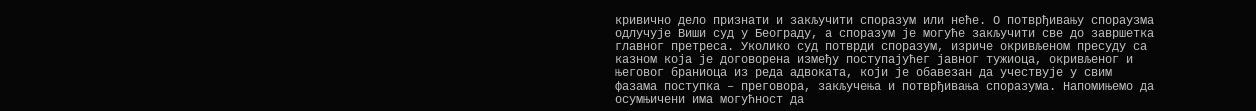кривично дело признати и закључити споразум или неће. О потврђивању спораузма одлучује Виши суд у Београду, а споразум је могуће закључити све до завршетка главног претреса. Уколико суд потврди споразум, изриче окривљеном пресуду са казном која је договорена између поступајућег јавног тужиоца, окривљеног и његовог браниоца из реда адвоката, који је обавезан да учествује у свим фазама поступка – преговора, закључења и потврђивања споразума. Напомињемо да осумњичени има могућност да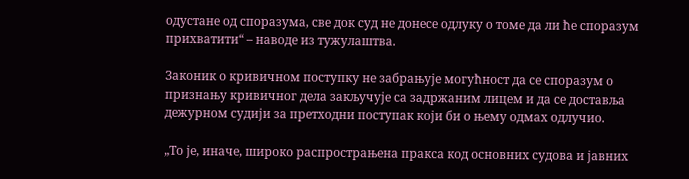одустане од споразума, све док суд не донесе одлуку о томе да ли ће споразум прихватити“ – наводе из тужулаштва.

Законик о кривичном поступку не забрањује могућност да се споразум о признању кривичног дела закључује са задржаним лицем и да се доставља дежурном судији за претходни поступак који би о њему одмах одлучио.

„То је, иначе, широко распрострањена пракса код основних судова и јавних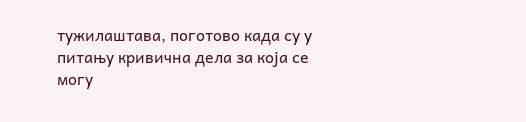тужилаштава, поготово када су у питању кривична дела за која се могу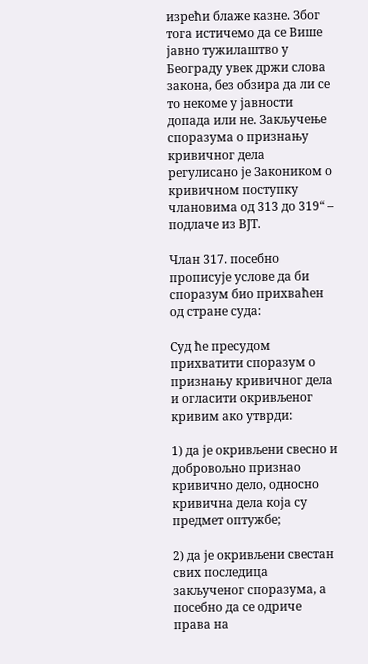изрећи блаже казне. Због тога истичемо да се Више јавно тужилаштво у Београду увек држи слова закона, без обзира да ли се то некоме у јавности допада или не. Закључење споразума о признању кривичног дела регулисано је Закоником о кривичном поступку члановима од 313 до 319“ – подлаче из ВЈТ.

Члан 317. посебно прописује услове да би споразум био прихваћен од стране суда:

Суд ће пресудом прихватити споразум о признању кривичног дела и огласити окривљеног кривим ако утврди:

1) да је окривљени свесно и добровољно признао кривично дело, односно кривична дела која су предмет оптужбе;

2) да је окривљени свестан свих последица закљученог споразума, а посебно да се одриче права на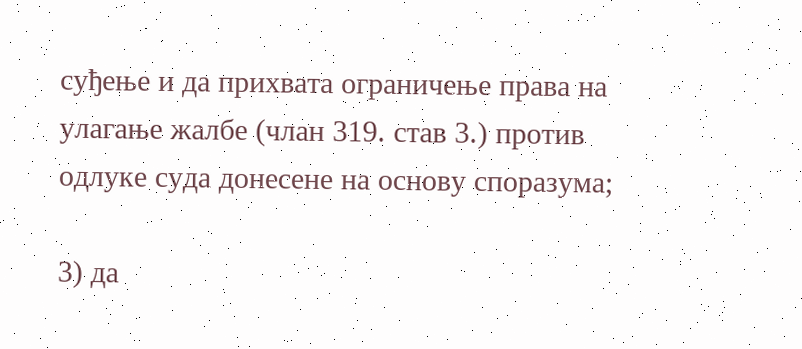суђење и да прихвата ограничење права на улагање жалбе (члан 319. став 3.) против одлуке суда донесене на основу споразума;

3) да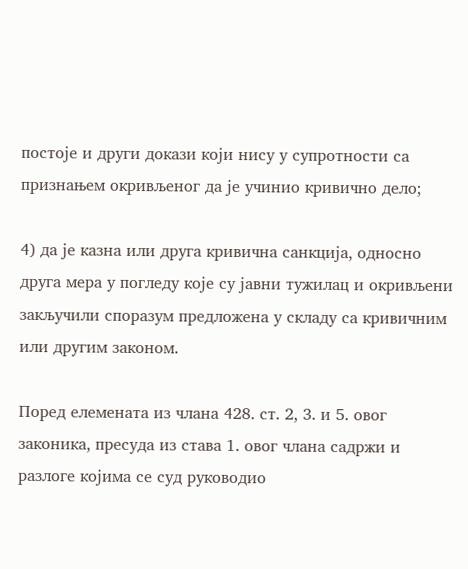постоје и други докази који нису у супротности са признањем окривљеног да је учинио кривично дело;

4) да је казна или друга кривична санкција, односно друга мера у погледу које су јавни тужилац и окривљени закључили споразум предложена у складу са кривичним или другим законом.

Поред елемената из члана 428. ст. 2, 3. и 5. овог законика, пресуда из става 1. овог члана садржи и разлоге којима се суд руководио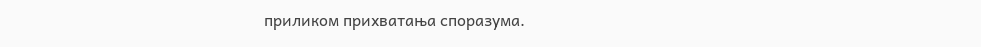приликом прихватања споразума.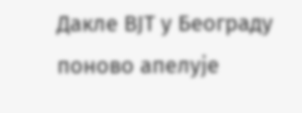Дакле ВЈТ у Београду поново апелује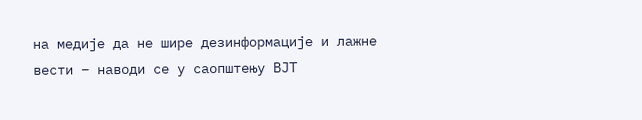на медије да не шире дезинформације и лажне вести – наводи се у саопштењу ВЈТ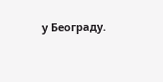у Београду.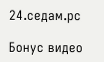24.седам.рс

Бонус видео